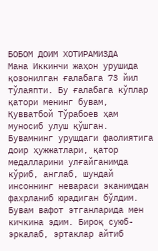БОБОМ ДОИМ ХОТИРАМИЗДА
Мана Иккинчи жаҳон урушида қозонилган ғалабага 73 йил тўлаяпти. Бу ғалабага кўплар қатори менинг бувам, Қувватбой Тўрабоев ҳам муносиб улуш қўшган.
Бувамнинг урушдаги фаолиятига доир ҳужжатлари, қатор медалларини улғайганимда кўриб, англаб, шундай инсоннинг невараси эканимдан фахрланиб юрадиган бўлдим.
Бувам вафот этганларида мен кичкина эдим. Бироқ суюб-эркалаб, эртаклар айтиб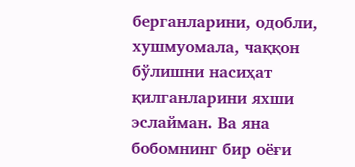берганларини, одобли, хушмуомала, чаққон бўлишни насиҳат қилганларини яхши эслайман. Ва яна бобомнинг бир оёғи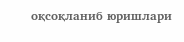оқсоқланиб юришлари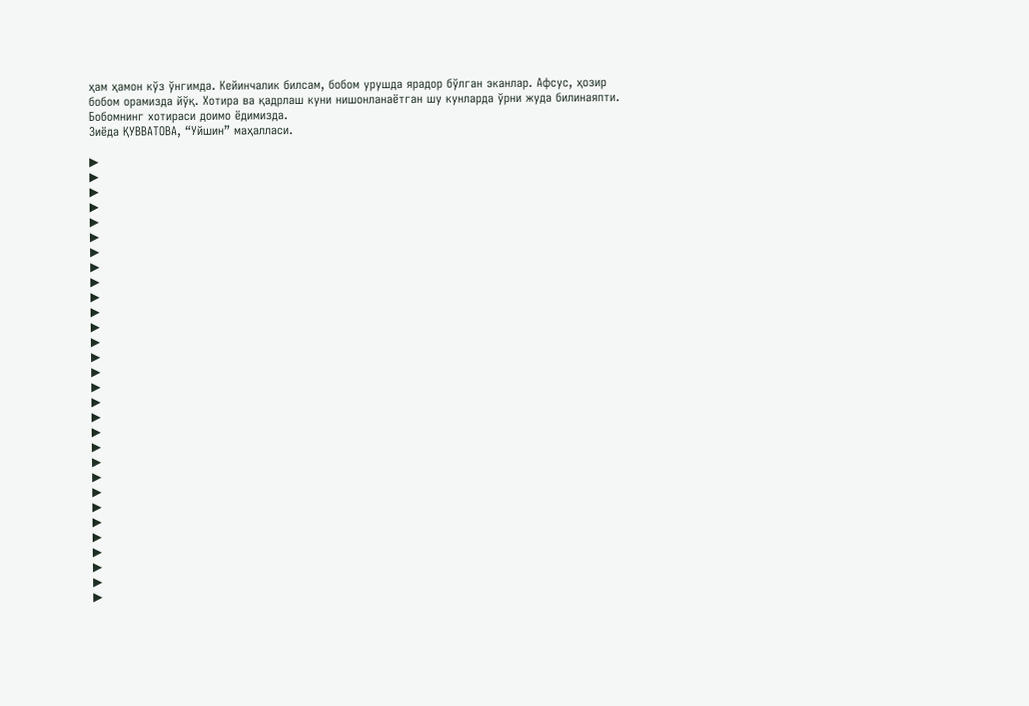ҳам ҳамон кўз ўнгимда. Кейинчалик билсам, бобом урушда ярадор бўлган эканлар. Афсус, ҳозир бобом орамизда йўқ. Хотира ва қадрлаш куни нишонланаётган шу кунларда ўрни жуда билинаяпти. Бобомнинг хотираси доимо ёдимизда.
Зиёда ҚУВВАТОВА, “Уйшин” маҳалласи.

▶
▶
▶
▶
▶
▶
▶
▶
▶
▶
▶
▶
▶
▶
▶
▶
▶
▶
▶
▶
▶
▶
▶
▶
▶
▶
▶
▶
▶
▶